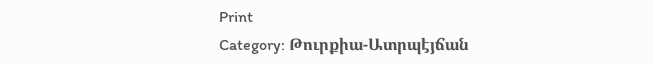Print
Category: Թուրքիա-Ատրպէյճան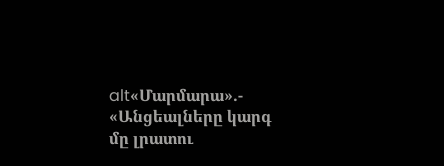alt«Մարմարա».- «Անցեալները կարգ մը լրատու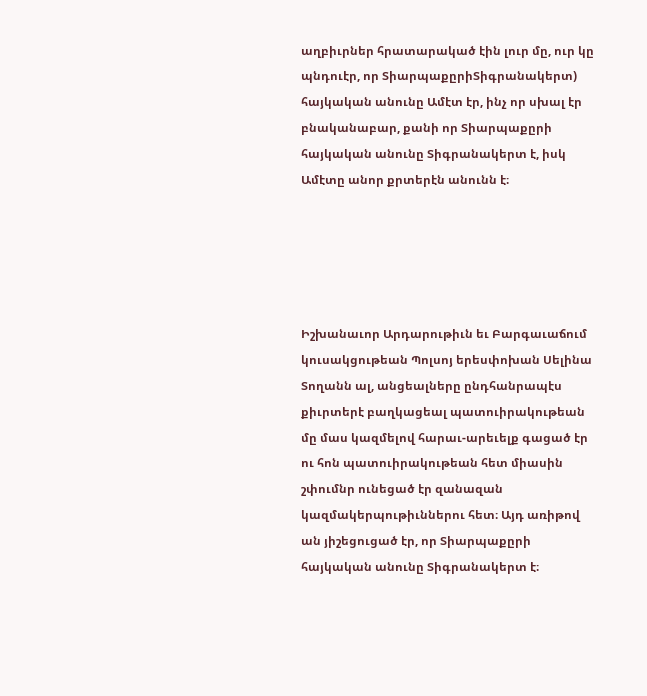աղբիւրներ հրատարակած էին լուր մը, ուր կը պնդուէր, որ ՏիարպաքըրիՏիգրանակերտ) հայկական անունը Ամէտ էր, ինչ որ սխալ էր բնականաբար, քանի որ Տիարպաքըրի հայկական անունը Տիգրանակերտ է, իսկ Ամէտը անոր քրտերէն անունն է։





Իշխանաւոր Արդարութիւն եւ Բարգաւաճում կուսակցութեան Պոլսոյ երեսփոխան Սելինա Տողանն ալ, անցեալները ընդհանրապէս քիւրտերէ բաղկացեալ պատուիրակութեան մը մաս կազմելով հարաւ-արեւելք գացած էր ու հոն պատուիրակութեան հետ միասին շփումնր ունեցած էր զանազան կազմակերպութիւններու հետ։ Այդ առիթով ան յիշեցուցած էր, որ Տիարպաքըրի հայկական անունը Տիգրանակերտ է։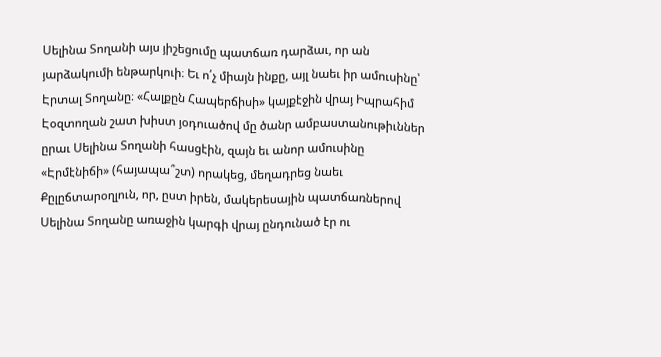Սելինա Տողանի այս յիշեցումը պատճառ դարձաւ, որ ան յարձակումի ենթարկուի։ Եւ ո՛չ միայն ինքը, այլ նաեւ իր ամուսինը՝ Էրտալ Տողանը։ «Հալքըն Հապերճիսի» կայքէջին վրայ Իպրահիմ Էօզտողան շատ խիստ յօդուածով մը ծանր ամբաստանութիւններ ըրաւ Սելինա Տողանի հասցէին, զայն եւ անոր ամուսինը «Էրմէնիճի» (հայապա՞շտ) որակեց, մեղադրեց նաեւ Քըլըճտարօղլուն, որ, ըստ իրեն, մակերեսային պատճառներով Սելինա Տողանը առաջին կարգի վրայ ընդունած էր ու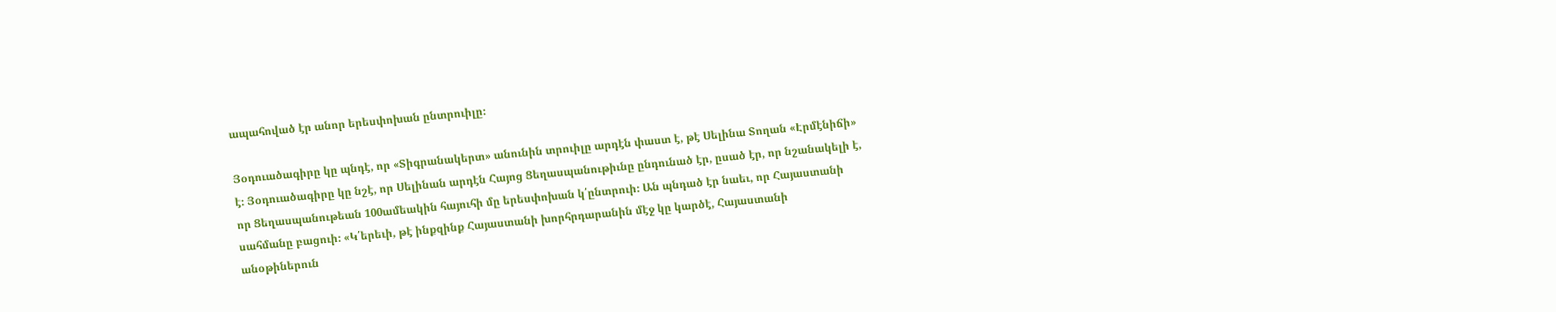ապահոված էր անոր երեսփոխան ընտրուիլը։

Յօդուածագիրը կը պնդէ, որ «Տիգրանակերտ» անունին տրուիլը արդէն փաստ է, թէ Սելինա Տողան «Էրմէնիճի» է։ Յօդուածագիրը կը նշէ, որ Սելինան արդէն Հայոց Ցեղասպանութիւնը ընդունած էր, ըսած էր, որ նշանակելի է, որ Ցեղասպանութեան 100ամեակին հայուհի մը երեսփոխան կ՛ընտրուի։ Ան պնդած էր նաեւ, որ Հայաստանի սահմանը բացուի։ «Կ՛երեւի, թէ ինքզինք Հայաստանի խորհրդարանին մէջ կը կարծէ, Հայաստանի անօթիներուն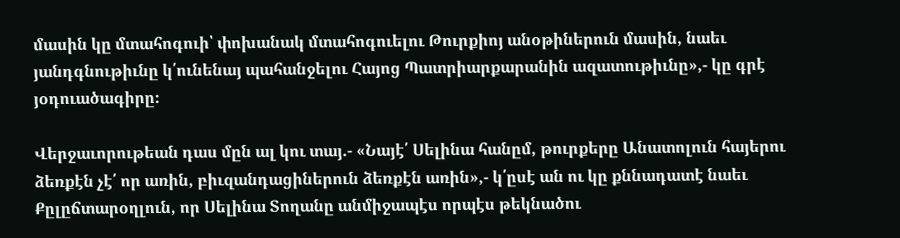մասին կը մտահոգուի՝ փոխանակ մտահոգուելու Թուրքիոյ անօթիներուն մասին, նաեւ յանդգնութիւնը կ՛ունենայ պահանջելու Հայոց Պատրիարքարանին ազատութիւնը»,- կը գրէ յօդուածագիրը։

Վերջաւորութեան դաս մըն ալ կու տայ.- «Նայէ՛ Սելինա հանըմ, թուրքերը Անատոլուն հայերու ձեռքէն չէ՛ որ առին, բիւզանդացիներուն ձեռքէն առին»,- կ՛ըսէ ան ու կը քննադատէ նաեւ Քըլըճտարօղլուն, որ Սելինա Տողանը անմիջապէս որպէս թեկնածու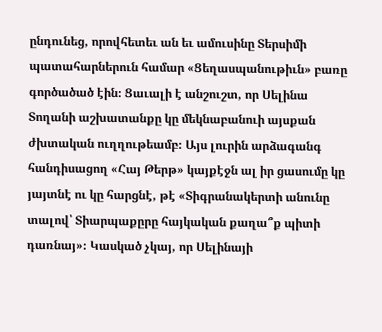ընդունեց, որովհետեւ ան եւ ամուսինը Տերսիմի պատահարներուն համար «Ցեղասպանութիւն» բառը գործածած էին։ Ցաւալի է անշուշտ, որ Սելինա Տողանի աշխատանքը կը մեկնաբանուի այսքան ժխտական ուղղութեամբ։ Այս լուրին արձագանգ հանդիսացող «Հայ Թերթ» կայքէջն ալ իր ցասումը կը յայտնէ ու կը հարցնէ, թէ «Տիգրանակերտի անունը տալով՝ Տիարպաքըրը հայկական քաղա՞ք պիտի դառնայ»։ Կասկած չկայ, որ Սելինայի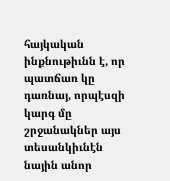հայկական ինքնութիւնն է, որ պատճառ կը դառնայ, որպէսզի կարգ մը շրջանակներ այս տեսանկիւնէն նային անոր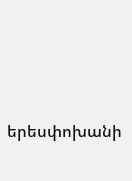երեսփոխանի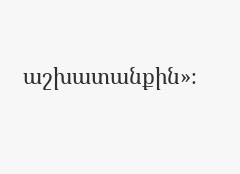աշխատանքին»։